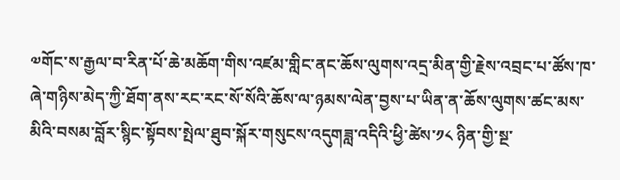༧གོང་ས་རྒྱལ་བ་རིན་པོ་ཆེ་མཆོག་གིས་འཛམ་གླིང་ནང་ཆོས་ལུགས་འདྲ་མིན་གྱི་རྗེས་འབྲང་པ་ཚོས་ཁ་ཞེ་གཉིས་མེད་ཀྱི་ཐོག་ནས་རང་རང་སོ་སོའི་ཆོས་ལ་ཉམས་ལེན་བྱས་པ་ཡིན་ན་ཆོས་ལུགས་ཚང་མས་མིའི་བསམ་བློར་སྙིང་སྟོབས་སྤེལ་ཐུབ་སྐོར་གསུངས་འདུགཟླ་འདིའི་ཕྱི་ཚེས་༡༨ ཉིན་གྱི་སྔ་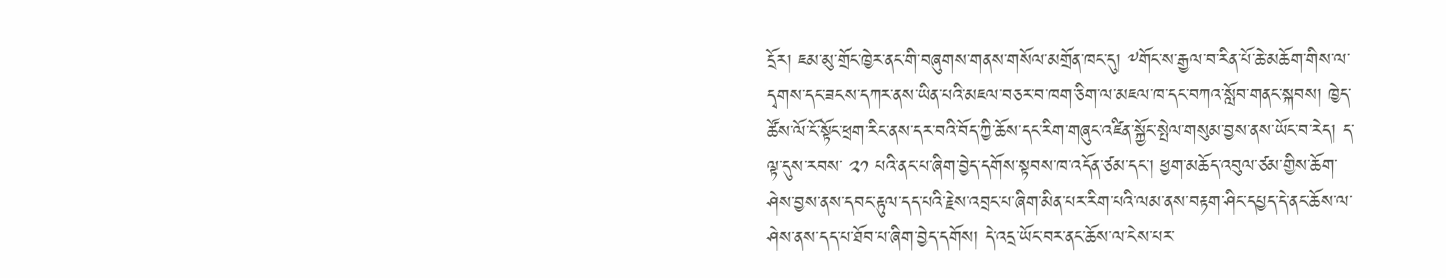དྲོར། ཇམ་མུ་གྲོང་ཁྱེར་ནང་གི་བཞུགས་གནས་གསོལ་མགྲོན་ཁང་དུ། ༸གོང་ས་རྒྱལ་བ་རིན་པོ་ཆེ་མཆོག་གིས་ལ་དྭགས་དང་ཟངས་དཀར་ནས་ཡིན་པའི་མཇལ་བཅར་བ་ཁག་ཅིག་ལ་མཇལ་ཁ་དང་བཀའ་སློབ་གནང་སྐབས། ཁྱེད་ཚོས་ལོ་ངོ་སྟོང་ཕྲག་རིང་ནས་དར་བའི་བོད་ཀྱི་ཆོས་དང་རིག་གཞུང་འཛིན་སྐྱོང་སྤེལ་གསུམ་བྱས་ནས་ཡོང་བ་རེད། ད་ལྟ་དུས་རབས་ ༢༡ པའི་ནང་པ་ཞིག་བྱེད་དགོས་སྟབས་ཁ་འདོན་ཙམ་དང་། ཕྱག་མཆོད་འབུལ་ཙམ་གྱིས་ཆོག་ཤེས་བྱས་ནས་དབང་རྟུལ་དད་པའི་རྗེས་འབྲང་པ་ཞིག་མིན་པར་རིག་པའི་ལམ་ནས་བརྟག་ཤིང་དཔྱད་དེ་ནང་ཆོས་ལ་ཤེས་ནས་དད་པ་ཐོབ་པ་ཞིག་བྱེད་དགོས། དེ་འདྲ་ཡོང་བར་ནང་ཆོས་ལ་ངེས་པར་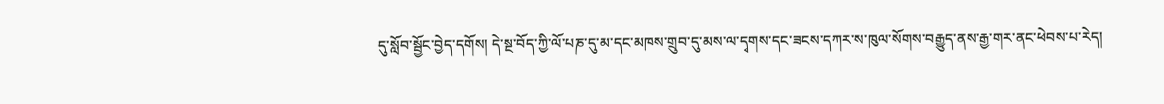དུ་སློབ་སྦྱོང་བྱེད་དགོས། དེ་སྔ་བོད་ཀྱི་ལོ་པཎ་དུ་མ་དང་མཁས་གྲུབ་དུ་མས་ལ་དྭགས་དང་ཟངས་དཀར་ས་ཁུལ་སོགས་བརྒྱུད་ནས་རྒྱ་གར་ནང་ཕེབས་པ་རེད།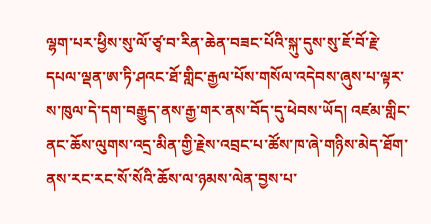ལྷག་པར་ཕྱིས་སུ་ལོ་ཙྭ་བ་རིན་ཆེན་བཟང་པོའི་སྐུ་དུས་སུ་ཇོ་བོ་རྗེ་དཔལ་ལྡན་ཨ་ཏི་ཤའང་ཐོ་གླིང་རྒྱལ་པོས་གསོལ་འདེབས་ཞུས་པ་ལྟར་ས་ཁུལ་དེ་དག་བརྒྱུད་ནས་རྒྱ་གར་ནས་བོད་དུ་ཕེབས་ཡོད། འཛམ་གླིང་ནང་ཆོས་ལུགས་འདྲ་མིན་གྱི་རྗེས་འབྲང་པ་ཚོས་ཁ་ཞེ་གཉིས་མེད་ཐོག་ནས་རང་རང་སོ་སོའི་ཆོས་ལ་ཉམས་ལེན་བྱས་པ་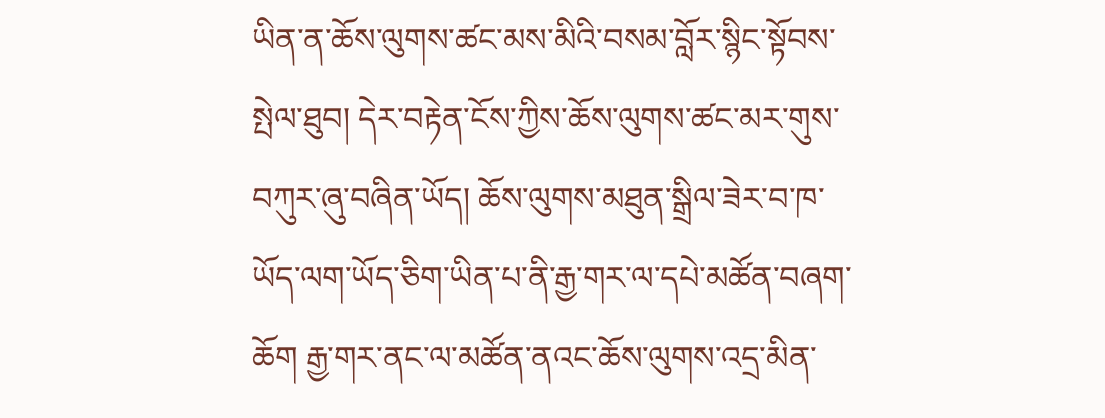ཡིན་ན་ཆོས་ལུགས་ཚང་མས་མིའི་བསམ་བློར་སྙིང་སྟོབས་སྤེལ་ཐུབ། དེར་བརྟེན་ངོས་ཀྱིས་ཆོས་ལུགས་ཚང་མར་གུས་བཀུར་ཞུ་བཞིན་ཡོད། ཆོས་ལུགས་མཐུན་སྒྲིལ་ཟེར་བ་ཁ་ཡོད་ལག་ཡོད་ཅིག་ཡིན་པ་ནི་རྒྱ་གར་ལ་དཔེ་མཚོན་བཞག་ཆོག རྒྱ་གར་ནང་ལ་མཚོན་ནའང་ཆོས་ལུགས་འདྲ་མིན་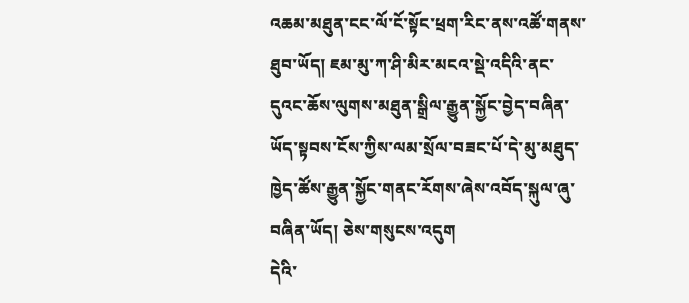འཆམ་མཐུན་ངང་ལོ་ངོ་སྟོང་ཕྲག་རིང་ནས་འཚོ་གནས་ཐུབ་ཡོད། ཇམ་མུ་ཀ་ཤི་མིར་མངའ་སྡེ་འདིའི་ནང་དུའང་ཆོས་ལུགས་མཐུན་སྒྲིལ་རྒྱུན་སྐྱོང་བྱེད་བཞིན་ཡོད་སྟབས་ངོས་ཀྱིས་ལམ་སྲོལ་བཟང་པོ་དེ་མུ་མཐུད་ཁྱེད་ཚོས་རྒྱུན་སྐྱོང་གནང་རོགས་ཞེས་འབོད་སྐུལ་ཞུ་བཞིན་ཡོད། ཅེས་གསུངས་འདུག
དེའི་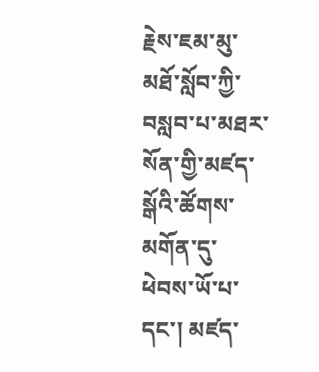རྗེས་ཇམ་མུ་མཐོ་སློབ་ཀྱི་བསླབ་པ་མཐར་སོན་གྱི་མཛད་སྒོའི་ཚོགས་མགོན་དུ་ཕེབས་ཡོ་པ་དང་། མཛད་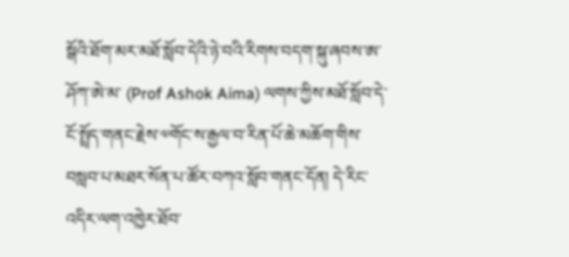སྒོའི་ཐོག་མར་མཐོ་སློབ་དེའི་ཉེ་བའི་རིགས་བདག་སྐུ་ཞབས་ཨ་ཤོཀ་ཨེ་མ་ (Prof Ashok Aima) ལགས་ཀྱིས་མཐོ་སློབ་དེ་ངོ་སྤྲོད་གནང་རྗེས་༧གོང་ས་རྒྱལ་བ་རིན་པོ་ཆེ་མཆོག་གིས་བསླབ་པ་མཐར་སོན་པ་ཚོར་བཀའ་སློབ་གནང་དོན། དེ་རིང་འདིར་ལག་འཁྱེར་ཐོབ་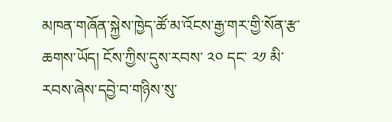མཁན་གཞོན་སྐྱེས་ཁྱེད་ཚོ་མ་འོངས་རྒྱ་གར་གྱི་སོན་རྩ་ཆགས་ཡོད། ངོས་ཀྱིས་དུས་རབས་ ༢༠ དང་ ༢༡ མི་རབས་ཞེས་དབྱེ་བ་གཉིས་སུ་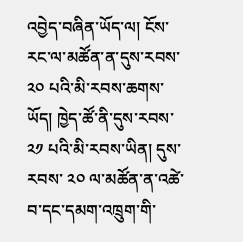འབྱེད་བཞིན་ཡོད་ལ། ངོས་རང་ལ་མཚོན་ན་དུས་རབས་ ༢༠ པའི་མི་རབས་ཆགས་ཡོད། ཁྱེད་ཚོ་ནི་དུས་རབས་ ༢༡ པའི་མི་རབས་ཡིན། དུས་རབས་ ༢༠ ལ་མཚོན་ན་འཚེ་བ་དང་དམག་འཁྲུག་གི་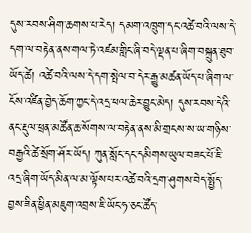དུས་རབས་ཤིག་ཆགས་པ་རེད། དམག་འཁྲུག་དང་འཚེ་བའི་ལས་དེ་དག་ལ་བརྟེན་ནས་གལ་ཏེ་འཛམ་གླིང་ཞི་བདེ་ལྡན་པ་ཞིག་བསྐྲུན་ཐུབ་ཡོད་ཚེ། འཚེ་བའི་ལས་དེ་དག་སྤེལ་བ་དེར་རྒྱུ་མཚན་ཡོད་པ་ཞིག་ལ་ངོས་འཛིན་བྱེད་ཆོག་ཀྱང་དེ་འདྲ་ཕལ་ཆེར་བྱུང་མེད། དུས་རབས་དེའི་ནང་རྡུལ་ཕྲན་མཚོན་ཆ་སོགས་ལ་བརྟེན་ནས་མི་གྲངས་ས་ཡ་གཉིས་བརྒྱའི་ཚེ་སྲོག་ཤོར་ཡོད། ཀུན་སློང་དང་དམིགས་ཡུལ་བཟང་པོ་ཇི་འདྲ་ཞིག་ཡོད་མིན་ལ་མ་ལྟོས་པར་འཚེ་བའི་དྲག་ཤུགས་བེད་སྤྱོད་བྱས་ཟིན་ཕྱིན་མཇུག་འབྲས་ཇི་ཡོང་ཧ་ཅང་ཚོད་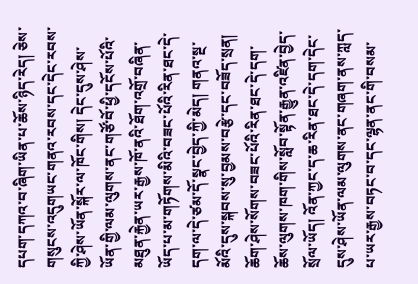དཔག་དཀའ་བ་ཞིག་ཡིན་པ་ཆོས་ཉིད་རེད། ཅེས་གསུངས་འདུགཡང་གནའ་རབས་དང་དེང་རབས་ཀྱི་ཤེས་ཡོན་སྐོར་ལ་ཁོང་གིས། དེང་དུས་ཤེས་ཡོན་གྱི་ལམ་ལུགས་ནང་གཙོ་བོ་ཕྱི་དངོས་པོའི་མཐུན་རྐྱེན་ཡར་རྒྱས་ཁོ་ནའི་ཐོག་འགྲོ་བཞིན་ཡོད་པ་མ་གཏོགས་མིའི་བཟང་པོའི་རིན་ཐང་དེ་དག་ལ་དེ་ཙམ་དོ་སྣང་བྱེད་ཀྱི་མེད། གནའ་སྔ་མོའི་དུས་སྐབས་སུ་བྱམས་བརྩེ་དང་བཟོད་སྲན། ཆོག་ཤེས་སོགས་བཟང་པོའི་རིན་ཐང་དེ་དག་ཆོས་ལུགས་ཁག་གིས་སློབ་སྟོན་རྒྱུན་འཛིན་བྱེད་སྲོལ་ཡོད། འོན་ཀྱང་ད་ཆ་རིན་ཐང་དེ་དག་དེང་དུས་ཤེས་ཡོན་ལམ་ལུགས་ནང་གཞག་ནས་ཀླད་པ་ཡར་རྒྱས་བཏང་བ་དང་ལྷན་ནང་གི་བསམ་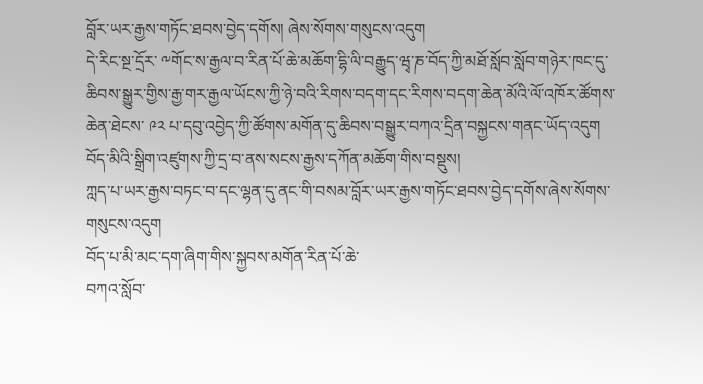བློར་ཡར་རྒྱས་གཏོང་ཐབས་བྱེད་དགོས། ཞེས་སོགས་གསུངས་འདུག
དེ་རིང་སྔ་དྲོར་ ༸གོང་ས་རྒྱལ་བ་རིན་པོ་ཆེ་མཆོག་དྷི་ལི་བརྒྱུད་ཝྭ་ཎ་བོད་ཀྱི་མཐོ་སློབ་སློབ་གཉེར་ཁང་དུ་ཆིབས་སྒྱུར་གྱིས་རྒྱ་གར་རྒྱལ་ཡོངས་ཀྱི་ཉེ་བའི་རིགས་བདག་དང་རིགས་བདག་ཆེན་མོའི་ལོ་འཁོར་ཚོགས་ཆེན་ཐེངས་ ༩༢ པ་དབུ་འབྱེད་ཀྱི་ཚོགས་མགོན་དུ་ཆིབས་བསྒྱུར་བཀའ་དྲིན་བསྐྱངས་གནང་ཡོད་འདུག
བོད་མིའི་སྒྲིག་འཛུགས་ཀྱི་དྲ་བ་ནས་སངས་རྒྱས་དཀོན་མཆོག་གིས་བསྡུས།
ཀླད་པ་ཡར་རྒྱས་བཏང་བ་དང་ལྷན་དུ་ནང་གི་བསམ་བློར་ཡར་རྒྱས་གཏོང་ཐབས་བྱེད་དགོས་ཞེས་སོགས་གསུངས་འདུག
བོད་པ་མི་མང་དག་ཞིག་གིས་སྐྱབས་མགོན་རིན་པོ་ཆེ་
བཀའ་སློབ་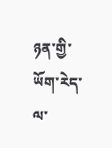ཉན་གྱི་ཡོག་རེད་ལ་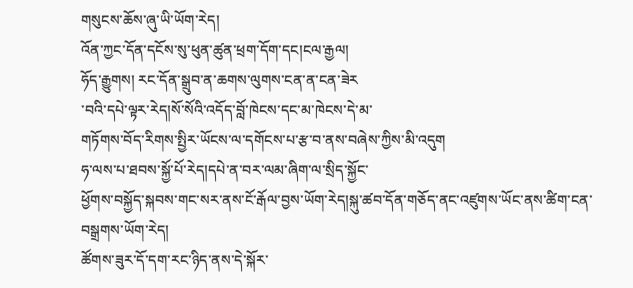གསུངས་ཆོས་ཞུ་ཡི་ཡོག་རེད།
འོན་ཀྱང་དོན་དངོས་སུ་ཕུན་ཚུན་ཕྲག་དོག་དང།ངལ་རྒྱལ།
ཧོད་རྒྱུགས། རང་དོན་སྒྲུབ་ན་ཆགས་ལུགས་ངན་ན་ངན་ཟེར
་བའི་དཔེ་ལྟར་རེད།སོ་སོའི་འདོད་བློ་ཁེངས་དང་མ་ཁེངས་དེ་མ་
གཏོགས་བོད་རིགས་སྤྱིར་ཡོངས་ལ་དགོངས་པ་རྩ་བ་ནས་བཞེས་ཀྱིས་མི་འདུག
ཧ་ལས་པ་ཐབས་སྐྱོ་པོ་རེད།དཔེ་ན་བར་ལམ་ཞིག་ལ་སྲིད་སྐྱོང་
ཕྱོགས་བསྐྱོད་སྐབས་གང་སར་ནས་ངོ་རྒོལ་བྱས་ཡོག་རེད།སྐུ་ཚབ་དོན་གཅོད་ནང་འཛུགས་ཡོང་ནས་ཚིག་ངན་བསྒྲགས་ཡོག་རེད།
ཚོགས་ཟུར་དོ་དག་རང་ཉིད་ནས་དེ་སྐོར་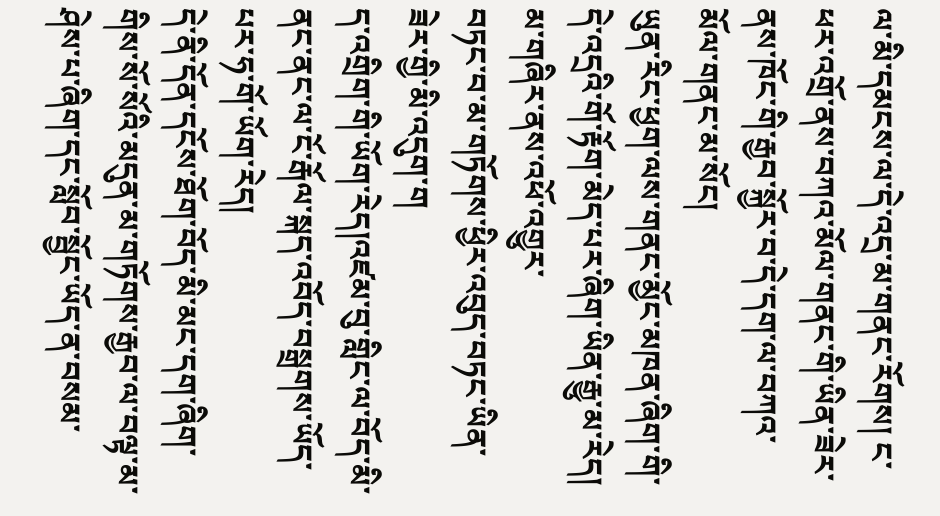ལ་མི་དམངས་ལ་དེ་འདྲ་མ་གནང་རོགས། ང་ཕར་འགྲོ་ནས་བཀའ་མོལ་གནང་གི་ཡིན་ཟེར་
ནས་ཁོང་གི་རྒྱབ་སྐྱོར་བ་དེ་དག་ལ་བཀའ་མོལ་གནང་མ་སོང།
ཡུན་རིང་ཕྱག་ལས་གནང་མྱོང་མཁན་ཞིག་གི་དེ་འདྲའི་གོ་རྟོག་མེད་པར་ཞིག་ཡིན་རྒྱུ་མ་རེད། མ་གཞིར་ནས་འཕོ་འགྱུར་
བཏང་བ་མ་གཏོགས་ཕྱིར་འབུད་བཏང་ཡིན་ཟེར་གྱི་མི་འདུག་ག
ད་འགྲིག་གི་ཡོག་རེད།འཛམ་བུ་གླིང་ལ་བོད་མི་ནང་ནང་ལ་ངོ་རྒོལ་སྐད་འབོད་བསྒྲགས་ཡོད་པར་ཧ་གོ་ཡོག་རེད།
དེ་ནི་དོན་དངོས་ཐོག་བོད་མི་མང་དག་ཞིག་གིས་སོ་སོའི་མདུན་མ་གཏོགས་རྒྱབ་ལ་བལྟ་མ་ཤེས་པ་ཞིག་དང་སློབ་སྦྱོང་ཡོད་ན་བསམ་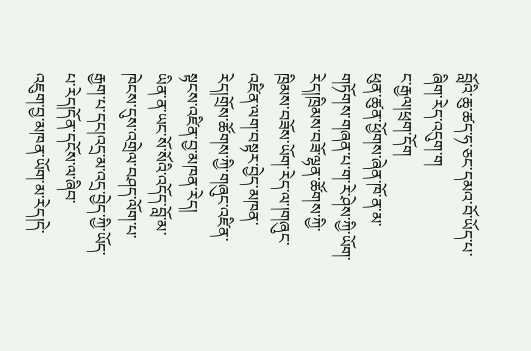བློའི་ཆུ་ཚད་ཧ་ཅང་དམའ་བོ་ཡོད་པ་ཞིག་རེད་འདུག་ག
ང་རྒྱལ།ཕྲག་དོག
ཕུན་ཚུན་ཕྱོགས་ཞེན་ཁོ་ན་མ་གཏོགས་གཞན་པ་ག་རེ་ཤེས་ཀྱི་ཡོག་རེད།ཁྲིམས་བཟོ་ལྷན་ཚོགས་ཀྱི་ཁྲིམས་བཟོས་ཡོག་རེད་ལ་།གཞུང་འཛིན་ལག་བསྟར་བྱེད་མཁན་རེད།གྲོས་ཚོགས་ཀྱི་གཞུང་འཛིན་
སྟངས་འཛིན་བྱ་མཁན་རེད།
ཡིན་ན་ཡང་སོ་སོའི་འདོད་བློ་མ་ཁེངས་དུས་འགྲེལ་བཤད་ལོག་པ་
རྒྱག་པ་དང།འདྲ་མ་འདྲ་བྱེད་ཀྱི་ཡོད་པ་རེད།དོན་དངོས་ལ་ཞིབ་
འཇུག་བྱ་མཁན་ཡོག་མ་རེད།དེ་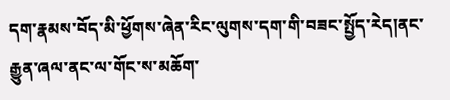དག་རྣམས་བོད་མི་ཕྱོགས་ཞེན་རིང་ལུགས་དག་གི་བཟང་སྤྱོད་རེད།ནང་རྒྱུན་ཞལ་ནང་ལ་གོང་ས་མཆོག་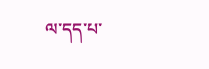ལ་དད་པ་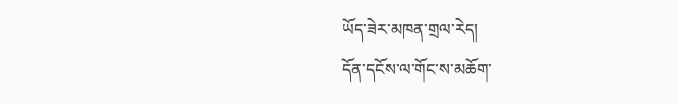ཡོད་ཟེར་མཁན་གྲལ་རེད།
དོན་དངོས་ལ་གོང་ས་མཆོག་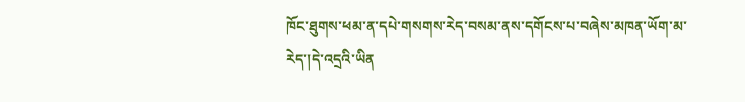ཁོང་ཐུགས་ཕམ་ན་དཔེ་གསགས་རེད་བསམ་ནས་དགོངས་པ་བཞེས་མཁན་ཡོག་མ་རེད་།དེ་འདྲའི་ཡིན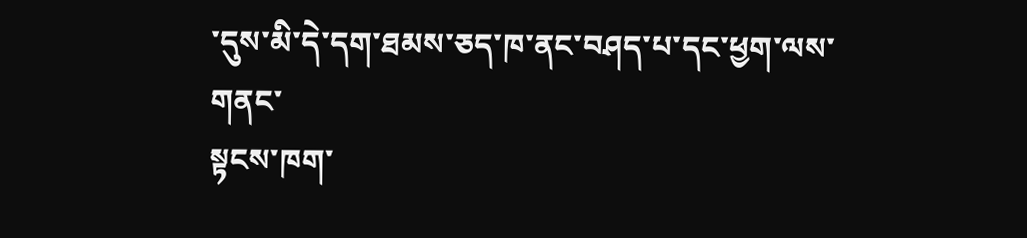་དུས་མི་དེ་དག་ཐམས་ཅད་ཁ་ནང་བཤད་པ་དང་ཕྱག་ལས་གནང་
སྟངས་ཁག་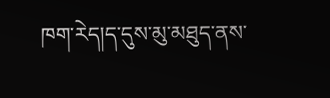ཁག་རེད།ད་དུས་མུ་མཐུད་ནས་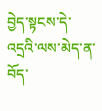བྱེད་སྟངས་དེ་འདྲའི་ལས་མེད་ན་བོད་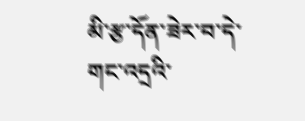མི་རྩ་དོན་ཟེར་བ་དེ་གང་འདྲའི་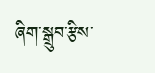ཞིག་སྒྲུབ་རྩིས་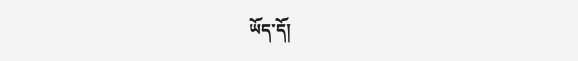ཡོད་དོ།